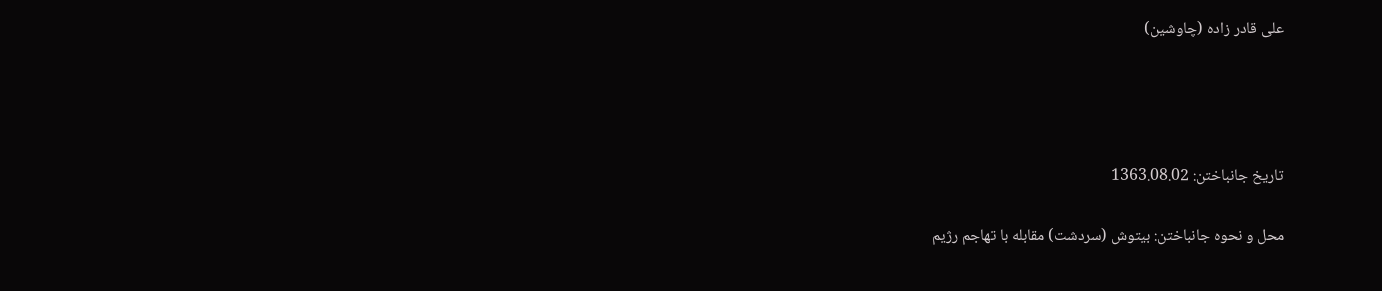علی قادر زاده (چاوشین)




تاریخ جانباختن: 1363.08.02

محل و نحوه جانباختن: بیتوش (سردشت) مقابله با تهاجم رژیم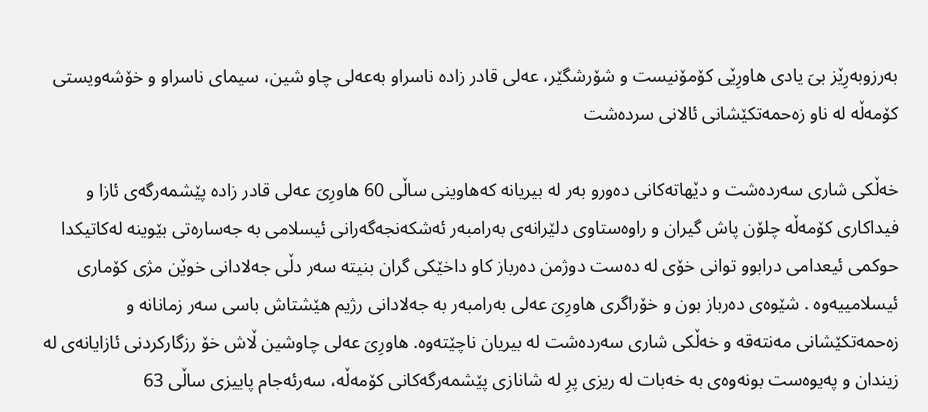به‌رزوبه‌رِێز بىَ یادى هاورِێى كۆمۆنیست و شۆرشگێر، عه‌لى قادر زاده‌ ناسراو به‌عه‌لى چاو شین، سیماى ناسراو و خۆشه‌ویستى كۆمه‌ڵه‌ له‌ ناو زه‌حمه‌تكێشانى ئالانى سرده‌شت

خه‌ڵكى شارى سه‌رده‌شت و دێهاته‌كانى ده‌ورو به‌ر له‌ بیریانه‌ كه‌هاوینى ساڵى 60 هاورِىَ عه‌لى قادر زاده‌ پێشمه‌رگه‌ى ئازا و فیداكارى كۆمه‌ڵه‌ چلۆن پاش گیران و راوه‌ستاوى دلێرانه‌ى به‌رامبه‌ر ئه‌شكه‌نجه‌گه‌رانى ئیسلامى به‌ جه‌ساره‌تی بێوینه‌ له‌كاتیكدا حوكمی ئیعدامی درابوو توانى خۆى له‌ ده‌ست دوژمن ده‌رباز كاو داخێكى گران بنیته‌ سه‌ر دڵى جه‌لادانى خوێن مژى كۆمارى ئیسلامییه‌وه‌ . شێوه‌ی ده‌رباز بون و خۆراگرى هاورِىَ عه‌لى به‌رامبه‌ر به‌ جه‌لادانى رژیم هێشتاش باسى سه‌ر زمانانه‌ و زه‌حمه‌تكێشانى مه‌نته‌قه‌ و خه‌ڵكى شارى سه‌رده‌شت له‌ بیریان ناچێته‌وه‌. هاورِىَ عه‌لى چاوشین ڵاش خۆ رزگاركردنی ئازایانه‌ی له‌ زیندان و په‌یوه‌ست بونه‌وه‌ی به‌ خه‌بات له‌ ریزى پرِ له‌ شانازى پێشمه‌رگه‌كانى كۆمه‌ڵه‌، سه‌رئه‌جام پاییزى ساڵى 63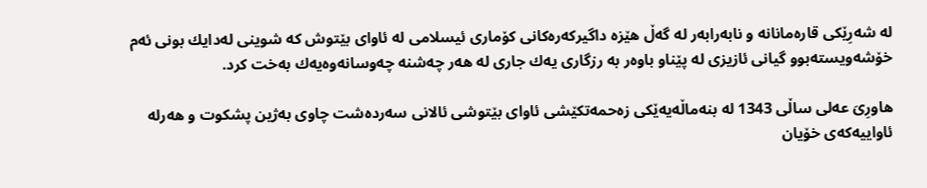له‌ شه‌رِێكی قاره‌مانانه‌ و نابه‌رابه‌ر له‌ گه‌ڵ هێزه‌ داگیركه‌ره‌كانى كۆمارى ئیسلامى له‌ ئاواى بێتوش كه‌ شوینی له‌دایك بونی ئه‌م خۆشه‌ویسته‌بوو گیانى ئازیزی له پێناو باوه‌ر به‌ رزگارى یه‌ك جاری له‌ هه‌ر چه‌شنه‌ چه‌وسانه‌وه‌یه‌ك به‌خت كرد.

هاورِىَ عه‌لى ساڵى 1343 له‌ بنه‌ماڵه‌یه‌ێكى زه‌حمه‌تكێشی ئاواى بێتوشى ئالانى سه‌رده‌شت چاوی به‌ژین پشكوت و هه‌رله‌ ئاواییه‌كه‌ى خۆیان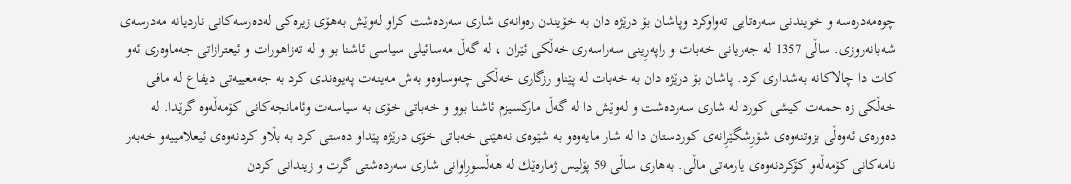چوه‌مه‌دره‌سه‌ و خویندنی سه‌ره‌تایی ته‌واوكرد وپاشان بۆ درێژه‌ دان به‌ خۆیندن ره‌وانه‌ی شارى سه‌رده‌شت كراو له‌وێش به‌هۆى زیره‌كی له‌ده‌رسه‌كانی ناردیانه‌ مه‌درسه‌ی شه‌بانه‌روزى. ساڵى 1357 له‌ جه‌ریانى خه‌بات و راپه‌رِینى سه‌راسه‌رى خه‌ڵكى ئێران ، له‌ گه‌ڵ مه‌سائیلى سیاسى ئاشنا بو و له‌ ته‌زاهورات و ئیعترازاتى جه‌ماوه‌رى ئه‌و كات دا چالاكانه‌ به‌شدارى كرد. پاشان بۆ درێژه‌ دان به‌ خه‌بات له‌ پێناو رزگارى خه‌ڵكى چه‌وساوه‌و به‌ش مه‌ینه‌ت په‌یوه‌ندى كرد به‌ جه‌معییه‌تى دیفاع له‌ مافی خه‌ڵكی زه‌ حمه‌ت كیشی كورد له‌ شارى سه‌رده‌شت و له‌وێش دا له‌ گه‌ڵ ماركسیزم ئاشنا بوو و خه‌باتى خۆى به‌ سیاسه‌ت وئامانجه‌كانى كۆمه‌ڵه‌وه‌ گرێدا. له‌ ده‌وره‌ى ئه‌وه‌ڵى بزوتنه‌وه‌ى شۆرِشگێرِانه‌ى كوردستان دا له‌ شار مایه‌وه‌و به‌ شێوه‌ى نه‌هێنى خه‌باتى خۆى درێژه‌ پێداو ده‌ستى كرد به‌ بڵاو كردنه‌وه‌ى ئیعلامییه‌و خه‌به‌ر نامه‌كانى كۆمه‌ڵه‌و كۆكردنه‌وه‌ى یارمه‌تى ماڵى. به‌هارى ساڵى 59 پۆلیس ژماره‌ێك له‌ هه‌ڵسورِاوانى شارى سه‌رده‌شتى گرت و زیندانى كردن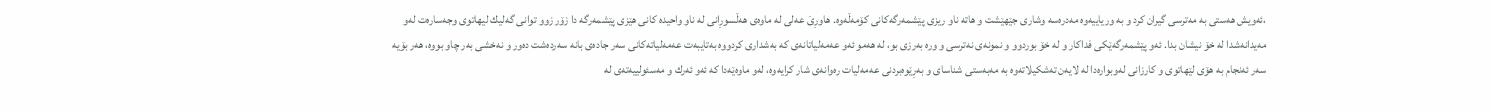،ئه‌ویش هه‌ستى به‌ مه‌ترسى گیران كرد و به‌ وریاییه‌وه‌ مه‌دره‌سه‌ وشارى جێهێشت و هاته‌ ناو ریزى پێشمه‌رگه‌كانى كۆمه‌ڵه‌وه‌. هاورِىَ عه‌لى له‌ ماوه‌ى هه‌ڵسورِانى له‌ ناو واحیده‌ كانى هێزى پێشمه‌رگه‌ دا زۆر زوو توانى گه‌لیك لیهاتوی وجه‌ساره‌ت له‌و مه‌یدانه‌شدا له‌ خۆ نیشان بدا. ئه‌و پێشمه‌رگه‌ێكى فداكار و له‌ خۆ بوردوو و نمونه‌ى نه‌ترسى و وره‌ به‌رزى بو، له‌ هه‌مو ئه‌و عه‌مه‌لیاتانه‌ى كه‌ به‌شدارى كردووه‌ به‌تایبه‌ت عه‌مه‌لیاته‌كانى سه‌ر جاده‌ى بانه‌ سه‌رده‌شت ده‌ور و نه‌خشى به‌ر چاو بووه‌، هه‌ر بۆیه‌ سه‌ر ئه‌نجام به‌ هۆى لێهاتوى و كارزانى له‌وبواره‌دا له‌ لایه‌ن ته‌شكیلاته‌وه‌ به‌ مه‌به‌ستى شناساى و به‌رِێوه‌بردنى عه‌مه‌لیات ره‌وانه‌ى شار كرایه‌وه‌، له‌و ماوه‌ێه‌دا كه‌ ئه‌و ئه‌رك و مه‌سئولییه‌ته‌ى له‌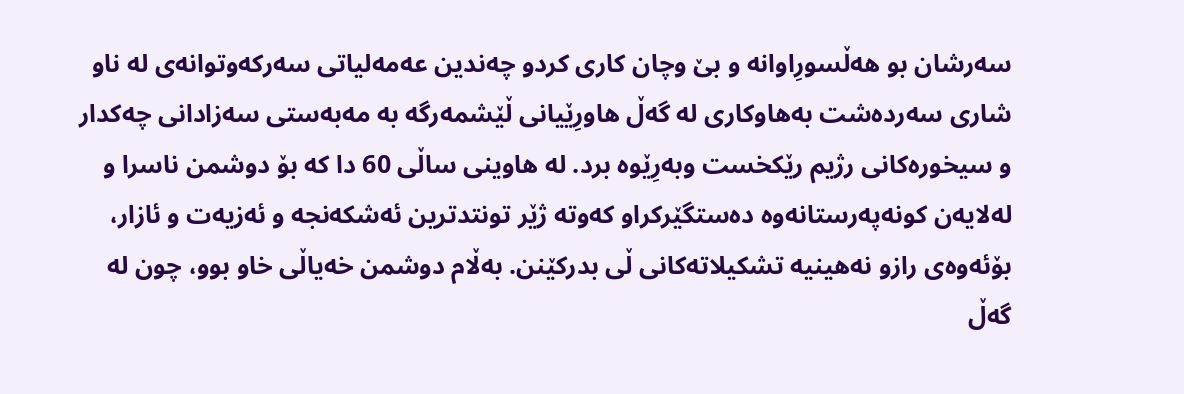سه‌رشان بو هه‌ڵسورِاوانه‌ و بێ وچان كارى كردو چه‌ندین عه‌مه‌لیاتى سه‌ركه‌وتوانه‌ی له‌ ناو شارى سه‌رده‌شت به‌هاوكارى له‌ گه‌ڵ هاورِێیانى ڵێشمه‌رگه‌ به‌ مه‌به‌ستی سه‌زادانی چه‌كدار و سیخوره‌كانی رژیم رێكخست وبه‌رِێوه‌ برد. له‌ هاوینى ساڵى 60 دا كه‌ بۆ دوشمن ناسرا و له‌لایه‌ن كونه‌په‌رستانه‌وه‌ ده‌ستگێركراو كه‌وته‌ ژێر تونتدترین ئه‌شكه‌نجه‌ و ئه‌زیه‌ت و ئازار، بۆئه‌وه‌ی رازو نه‌هینیه‌ تشكیلاته‌كانی ڵی بدركێنن. به‌ڵام دوشمن خه‌یاڵی خاو بوو، چون له‌ گه‌ڵ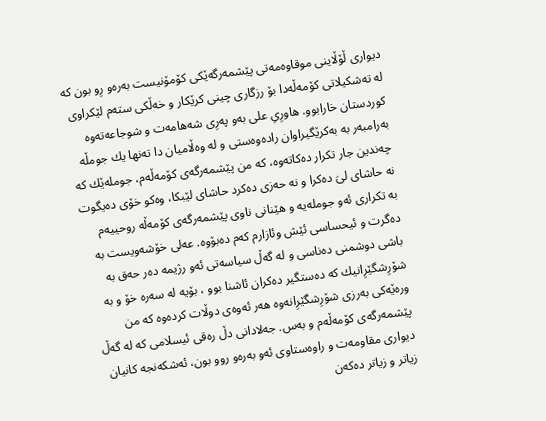دیوارى ڵۆڵاینى موقاوه‌مه‌تى پێشمه‌رگه‌ێكی كۆمۆنیست به‌ره‌و رِو بون كه‌ له‌ ته‌شكیلاتى كۆمه‌ڵه‌دا بۆ رزگارى چینى كرێكار و خه‌ڵكى سته‌م لێكراوى كوردستان خارابوو. هاورِىِ على به‌و په‌رِى شه‌هامه‌ت و شوجاعه‌ته‌وه‌ به‌رامبه‌ر به‌ به‌كرێگیراوان راده‌وه‌ستى و له‌ وه‌ڵامیان دا ته‌نها یك جومڵه‌ چه‌ندین جار تكرار ده‌كاته‌وه‌، كه‌ من پێشمه‌رگه‌ى كۆمه‌ڵه‌م، جومله‌ێك كه‌ نه‌ حاشاى لىَ ده‌كرا و نه‌ حه‌زى ده‌كرد حاشاى لێبكا، وه‌كو خۆى ده‌یگوت به‌ تكرارى ئه‌و جومله‌یه‌ و هێنانى ناوى پێشمه‌رگه‌ى كۆمه‌ڵه‌ روحییه‌م ده‌گرت و ئیحساسى ئێش وئازارم كه‌م ده‌بۆوه‌. عه‌لى خۆشه‌ویست به‌ باشى دوشمنى ده‌ناسى و له‌ گه‌ڵ سیاسه‌تى ئه‌و رژیمه‌ ده‌ر حه‌ق به‌ شۆرِشگێرِانیك كه‌ ده‌ستگیر ده‌كران ئاشنا بوو ، بۆیه‌ له‌ سه‌ره‌ خۆ و به‌ وره‌ێه‌كى به‌رزى شۆرِشگێرِانه‌وه‌ هه‌ر ئه‌وه‌ی دوڵات كرده‌وه‌ كه‌ من پێشمه‌رگه‌ى كۆمه‌ڵه‌م و به‌س. جه‌لادانى دڵ ره‌قى ئیسلامى كه‌ له‌ گه‌ڵ دیواری مقاومه‌ت و راوه‌ستاوى ئه‌و به‌ره‌و روو بون، ئه‌شكه‌نجه‌ كانیان زیاتر و زیاتر ده‌كه‌ن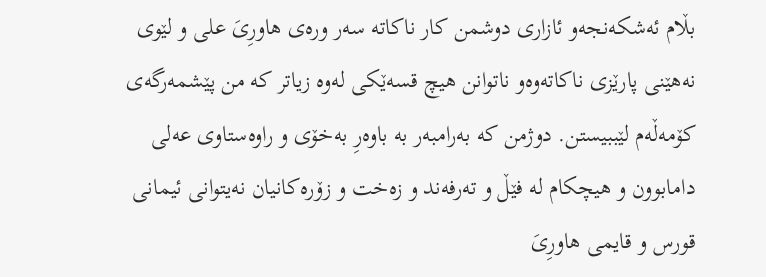بڵام ئه‌شكه‌نجه‌و ئازارى دوشمن كار ناكاته‌ سه‌ر وره‌ى هاورِىَ على و لێوى نه‌هێنى پارێزى ناكاته‌وه‌و ناتوانن هیچ قسه‌ێكى له‌وه‌ زیاتر كه‌ من پێشمه‌رگه‌ى كۆمه‌ڵه‌م لێببیستن. دوژمن كه‌ به‌رامبه‌ر به‌ باوه‌رِ به‌خۆی و راوه‌ستاوى عه‌لى دامابوون و هیچكام له‌ فێڵ و ته‌رفه‌ند و زه‌خت و زۆره‌كانیان نه‌یتوانى ئیمانى قورس و قایمى هاورِىَ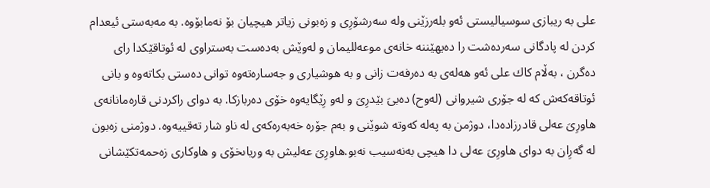على به‌ ریبازی سوسیالیستی ئه‌و بله‌رزێنى وله‌ سه‌رشۆرِى و زه‌بونى زیاتر هیچیان بۆ نه‌مابۆوه‌. به‌ مه‌به‌ستى ئیعدام كردن له‌ پادگانى سه‌رده‌شت را ده‌یهێننه‌ خانه‌ى موعه‌للیمان و له‌وێش به‌ده‌ست به‌ستراوی له‌ ئوتاقێكدا رای ده‌گرن ، به‌ڵام كاك على ئه‌و هه‌له‌ى به‌ ده‌رفه‌ت زانى و به‌ هوشیارى و جه‌ساره‌ته‌وه‌ توانى ده‌ستی بكاته‌وه‌ و بانى ئوتاقه‌كه‌ش كه‌ له‌ جۆرى شیروانى (له‌وح) ده‌بىَ بێدرِىَ و له‌و رِێگایه‌وه‌ خۆی ده‌ربازكا. به‌ دواى راكردنى قاره‌مانانه‌ى هاورِىَ عه‌لى قادرزاده‌دا، دوژمن به‌ په‌له‌ كه‌وته‌ شوێنى و به‌م جۆره‌ خه‌به‌ره‌كه‌ى له‌ ناو شار ته‌قییه‌وه‌. دوژمنى زه‌بون له‌ گه‌رِان به‌ دواى هاورِىَ عه‌لى دا هیچى به‌نه‌سیب نه‌بو.هاورِىَ عه‌لیش به‌ وریاىخۆی و هاوكارى زه‌حمه‌تكێشانى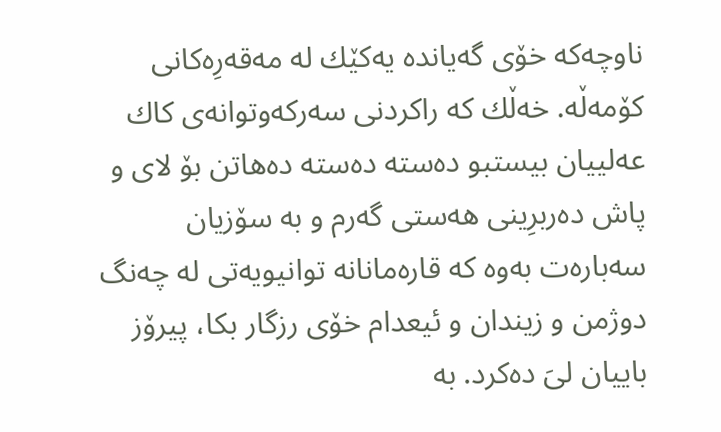ناوچه‌كه‌ خۆى گه‌یانده‌ یه‌كێك له‌ مه‌قه‌رِه‌كانى كۆمه‌ڵه‌. خه‌ڵك كه‌ راكردنى سه‌ركه‌وتوانه‌ى كاك عه‌لییان بیستبو ده‌سته‌ ده‌سته‌ ده‌هاتن بۆ لاى و پاش ده‌ربرِینى هه‌ستى گه‌رم و به‌ سۆزیان سه‌باره‌ت به‌وه‌ كه‌ قاره‌مانانه‌ توانیویه‌تى له‌ چه‌نگ دوژمن و زیندان و ئیعدام خۆى رزگار بكا، پیرۆز باییان لىَ ده‌كرد. به‌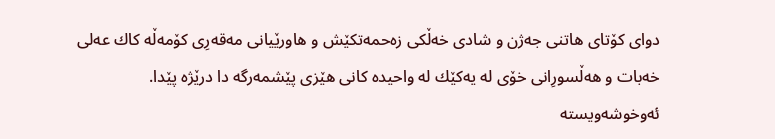دواى كۆتاى هاتنى جه‌ژن و شادى خه‌ڵكى زه‌حمه‌تكێش و هاورێیانى مه‌قه‌رِى كۆمه‌ڵه‌ كاك عه‌لى خه‌بات و هه‌ڵسورِانى خۆى له‌ یه‌كێك له‌ واحیده‌ كانى هێزى پێشمه‌رگه‌ دا درێژه‌ پێدا. ئه‌وخوشه‌ویسته‌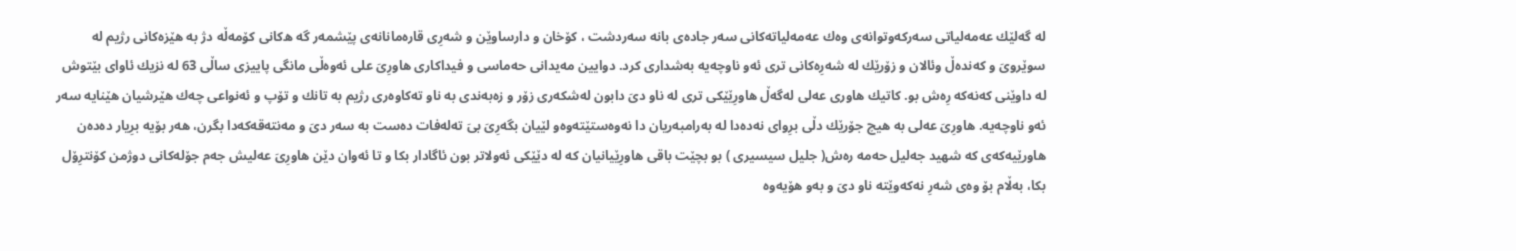له‌ گه‌لێك عه‌مه‌لیاتى سه‌ركه‌وتوانه‌ى وه‌ك عه‌مه‌لیاته‌كانى سه‌ر جاده‌ى بانه‌ سه‌ردشت ، كۆخان و دارساوێن و شه‌رِى قاره‌مانانه‌ى پێشمه‌ر گه‌ ه‌كانى كۆمه‌ڵه‌ دژ به‌ هێزه‌كانى رژیم له‌ سوێروىَ و كه‌نده‌ڵ وئالان و زۆرێك له‌ شه‌رِه‌كانى ترى ئه‌و ناوچه‌یه‌ به‌شدارى كرد. دوایین مه‌یدانى حه‌ماسى و فیداكارى هاورِىَ على ئه‌وه‌ڵی مانگی پاییزی ساڵی 63 له‌ نزیك ئاواى بێتوش له‌ داوێنی كه‌نه‌كه‌ رِه‌ش بو. كاتیك هاوری عه‌لی له‌گه‌ڵ هاورِێێكى ترى له‌ ناو دىَ دابون له‌شكه‌رى زۆر و زه‌به‌ندى به‌ ناو ته‌كاوه‌رى رژیم به‌ تانك و تۆپ و ئه‌نواعى چه‌ك هێرشیان هێنایه‌ سه‌ر ئه‌و ناوچه‌یه‌. هاورِىَ عه‌لى به‌ هیچ جۆرێك دڵى برِواى نه‌ده‌دا له‌ به‌رامبه‌ریان دا نه‌وه‌ستێته‌وه‌و لێیان بگه‌رِىَ بىَ ته‌له‌فات ده‌ست به‌ سه‌ر دىَ و مه‌نته‌قه‌كه‌دا بگرن، هه‌ر بۆیه‌ برِیار ده‌ده‌ن هاورێیه‌كه‌ى كه‌ شهید جه‌لیل حه‌مه‌ ره‌ش( جلیل سیسیرى ) بو بچێت باقى هاورِێیانیان كه‌ له‌ دێێكى ئه‌ولاتر بون ئاگادار بكا و تا ئه‌وان دێن هاورِىَ عه‌لیش جه‌م جۆله‌كانى دوژمن كۆنترِۆل بكا، به‌ڵام بۆ وه‌ى شه‌رِ نه‌كه‌وێته‌ ناو دىَ و به‌و هۆیه‌وه‌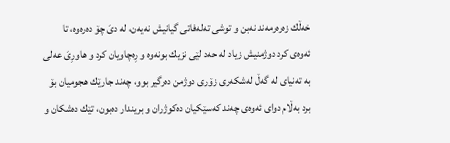خه‌ڵك زه‌ره‌رمه‌ند نه‌بن و توشى ته‌له‌فاتی گیانیش نه‌یه‌ن، له‌ دىَ چۆ ده‌ره‌وه‌، تا ئه‌وه‌ى كرد دوژمنیش زیاد له‌ حه‌د لێى نزیك بونه‌وه‌ و رِه‌چاویان كرد و هاورِىَ عه‌لى به‌ ته‌نیاى له‌ گه‌ڵ له‌شكه‌رى زۆری دوژمن ده‌رگیر بوو، چه‌ند جارێك هجومیان بۆ برد به‌ڵام دواى ئه‌وه‌ى چه‌ند كه‌سێكیان ده‌كوژران و بریندار ده‌بون، تێك ده‌شكان و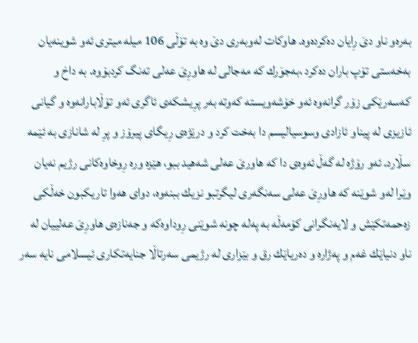به‌ره‌و ناو دىَ رِایان ده‌كرده‌وه‌. هاوكات له‌وبه‌رى دێ وه‌ به‌ تۆڵى 106 میله‌ میترى ئه‌و شوینه‌یان به‌خه‌ستی تۆپ باران ده‌كرد ،به‌جوَرك كه‌ مه‌جالى له‌ هاورِىَ عه‌لى ته‌نگ كردبۆوه‌. به‌ داخ و كه‌سه‌رێكى زۆر گرانه‌وه‌ ئه‌و خۆشه‌ویسته‌ كه‌وته‌ به‌ر پرِیشكه‌ی ئاگرى ئه‌و تۆڵابارانه‌وه‌ و گیانى ئازیزی له‌ پیناو ئازادی وسوسیالیسم دا به‌خت كرد و درێژه‌ی رِیگاى پیرۆز و پرِ له‌ شانازى به‌ ئێمه‌ سڵارد. ئه‌و رۆژه‌ له‌ گه‌ڵ ئه‌وه‌ى دا كه‌ هاورىَ عه‌لى شه‌هید ببو، هێزه‌ وره‌ رِوخاوه‌كانى رژیم نه‌یان وێرا له‌و شوێنه‌ كه‌ هاورِىَ عه‌لى سه‌نگه‌رى لیگرتبو نزیك ببنه‌وه‌، دواى هه‌وا تاریكبون خه‌ڵكى زه‌حمه‌تكێش و لایه‌نگرانى كۆمه‌ڵه‌ به‌ په‌له‌ چونه‌ شوێنى رِوداوه‌كه‌ و جه‌نازه‌ى هاورِىَ عه‌لییان له‌ ناو دنیاێك غه‌م و په‌ژاره‌ و ده‌ریاێك رق و بێزارى له‌ رژیمى سه‌رتاڵا جنایه‌تكارى ئیسلامى نایه‌ سه‌ر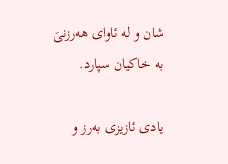شان و له‌ ئاواى هه‌رزنىَ به‌ خاكیان سپارد.

یادى ئازیزى به‌رز و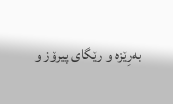به‌رِێزه‌ و رێگاى پیرۆز و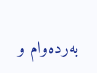به‌رده‌وام و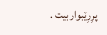پرِرِێبوار بیت .